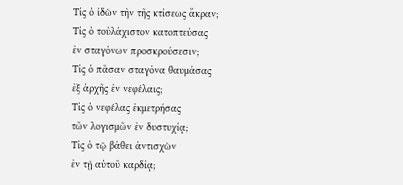Τίς ὁ ἰδὼν τὴν τῆς κτίσεως ἄκραν;
Τίς ὁ τοὐλάχιστον κατοπτεύσας
ἐν σταγόνων προσκρούσεσιν;
Τίς ὁ πᾶσαν σταγόνα θαυμάσας
ἐξ ἀρχῆς ἐν νεφέλαις;
Τίς ὁ νεφέλας ἐκμετρήσας
τῶν λογισμῶν ἐν δυστυχίᾳ;
Τίς ὁ τῷ βάθει ἀντισχὼν
ἐν τῇ αὑτοῦ καρδίᾳ;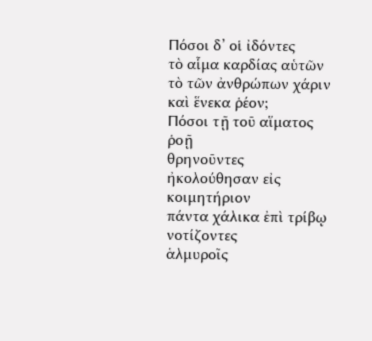Πόσοι δ’ οἱ ἰδόντες
τὸ αἷμα καρδίας αὑτῶν
τὸ τῶν ἀνθρώπων χάριν καὶ ἕνεκα ῥέον;
Πόσοι τῇ τοῦ αἵματος ῥοῇ
θρηνοῦντες ἠκολούθησαν εἰς κοιμητήριον
πάντα χάλικα ἐπὶ τρίβῳ νοτίζοντες
ἁλμυροῖς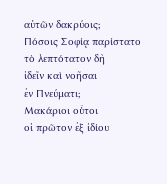αὑτῶν δακρύοις;
Πόσοις Σοφίᾳ παρίστατο
τὸ λεπτότατον δὴ
ἰδεῖν καὶ νοῆσαι
ἐν Πνεύματι;
Μακάριοι οὗτοι
οἱ πρῶτον ἐξ ἰδίου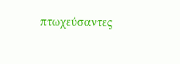πτωχεύσαντες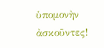ὑπομονὴν ἀσκοῦντες!